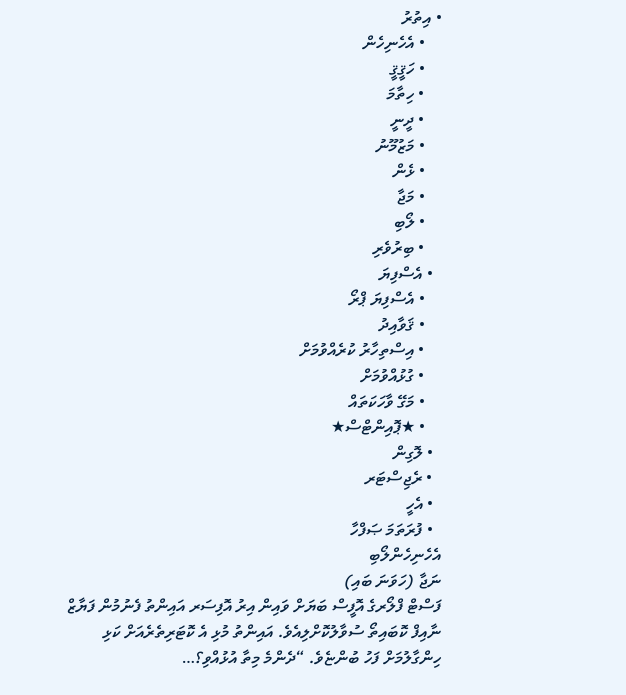• އިތުރު
    • އެހެނިހެން
    • ހަޤީޤީ
    • ހިތާމަ
    • ދީނީ
    • މަޒުމޫނު
    • ޅެން
    • މަޖާ
    • ލޯބި
    • ބިރުވެރި
  • އެސްފިޔަ
    • އެސްފިޔަ ޕްރޯ
    • ޤަވާއިދު
    • އިސްތިހާރު ކުރެއްވުމަށް
    • ގުޅުއްވުމަށް
    • މަގޭ ވާހަކަތައް
    • ★ޕޮއިންޓްސް★
  • ލޮގިން
  • ރެޖިސްޓަރ
  • އެހީ
  • ފުރަތަމަ ޞަފްހާ
އެހެނިހެންލޯބި
ނަޖާ (ހަވަނަ ބައި)
ފަސްޓް ފްލޯރގެ އޮފީސް ބަޔަށް ވައިން އިރު އޮފިސަރ އައިންތު ފެނުމުން ފަޔާޒް ނާއިފް ކޮބައިތޯ ސުވާލުކޮށްލިއެވެ. އައިންތު މުޅި އެ ކޮޓަރިތެރެއަށް ކަޅި ހިންގާލުމަށް ފަހު ބުންޏެވެ. “ދެންމެ މިތާ އުޅުއްވި؟…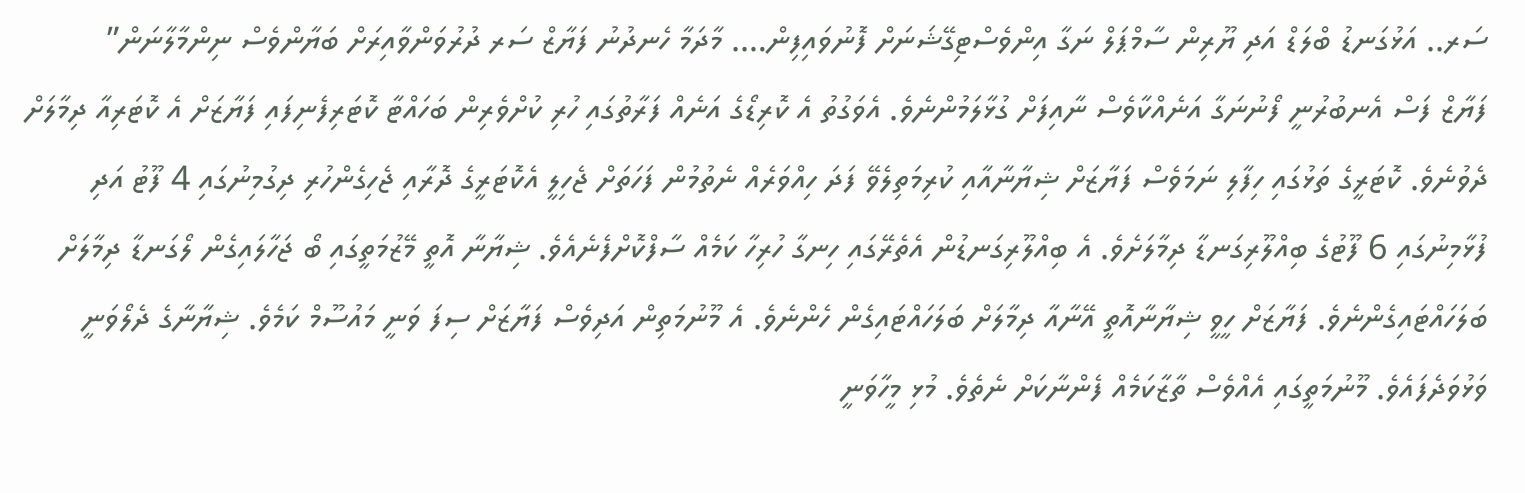ސަރ.. އަޅުގަނޑު ބްލަޑް އަދި ޔޫރިން ސާމްޕަލް ނަގާ އިންވެސްޓިގޭޝަނަށް ފޮނުވައިފިން…. މާދަމާ ހެނދުނު ފަޔާޒް ސަރ ދުރުވަންވާއިރަށް ބަޔާންވެސް ނިންމާލާނަން”
ފަޔާޒް ފަސް އެނބުރުނީ ފޯނުނަގާ އަނެއްކާވެސް ނާއިފަށް ގުޅާލަމުންނެވެ. އެވަގުތު އެ ކޮރިޑޯގެ އަނެއް ފަރާތުގައި ހުރި ކުށްވެރިން ބަހައްޓާ ކޮޓަރިފެނިފައި ފަޔާޒަށް އެ ކޮޓަރިއާ ދިމާލަށް ދެވުނެވެ. ކޮޓަރީގެ ތަޅުގައި ހިފާލި ނަމަވެސް ފަޔާޒަށް ޝިޔާނާއާއި ކުރިމަތިލެވޭ ފަދަ ހިއްވަރެއް ނެތުމުން ފަހަތަށް ޖެހިލީ އެކޮޓަރީގެ ދޮރާއި ޖެހިގެންހުރި ދިގުމިނުގައި 4 ފޫޓު އަދި ފުޅާމިނުގައި 6 ފޫޓުގެ ބިއްލޫރިގަނޑާ ދިމާލަށެވެ. އެ ބިއްލޫރިގަނޑުން އެތެރޭގައި ހިނގާ ހުރިހާ ކަމެއް ސާފްކޮށްފެނެއެވެ. ޝިޔާނާ އޮތީ މޭޒުމަތީގައި ބޯ ޖަހާލައިގެން ލޯގަނޑާ ދިމާލަށް ބަލަހައްޓައިގެންނެވެ. ފަޔާޒަށް ހީވީ ޝިޔާނާއޮތީ އޭނާއާ ދިމާލަށް ބަލަހައްޓައިގެން ހެންނެވެ. އެ މޫނުމަތިން އަދިވެސް ފަޔާޒަށް ސިފަ ވަނީ މައުސޫމް ކަމެވެ. ޝިޔާނާގެ ދެލޯވަނީ ވަޅުވަދެފައެވެ. މޫނުމަތީގައި އެއްވެސް ތާޒާކަމެއް ފެންނާކަށް ނެތެވެ. މުޅި މީހާވަނީ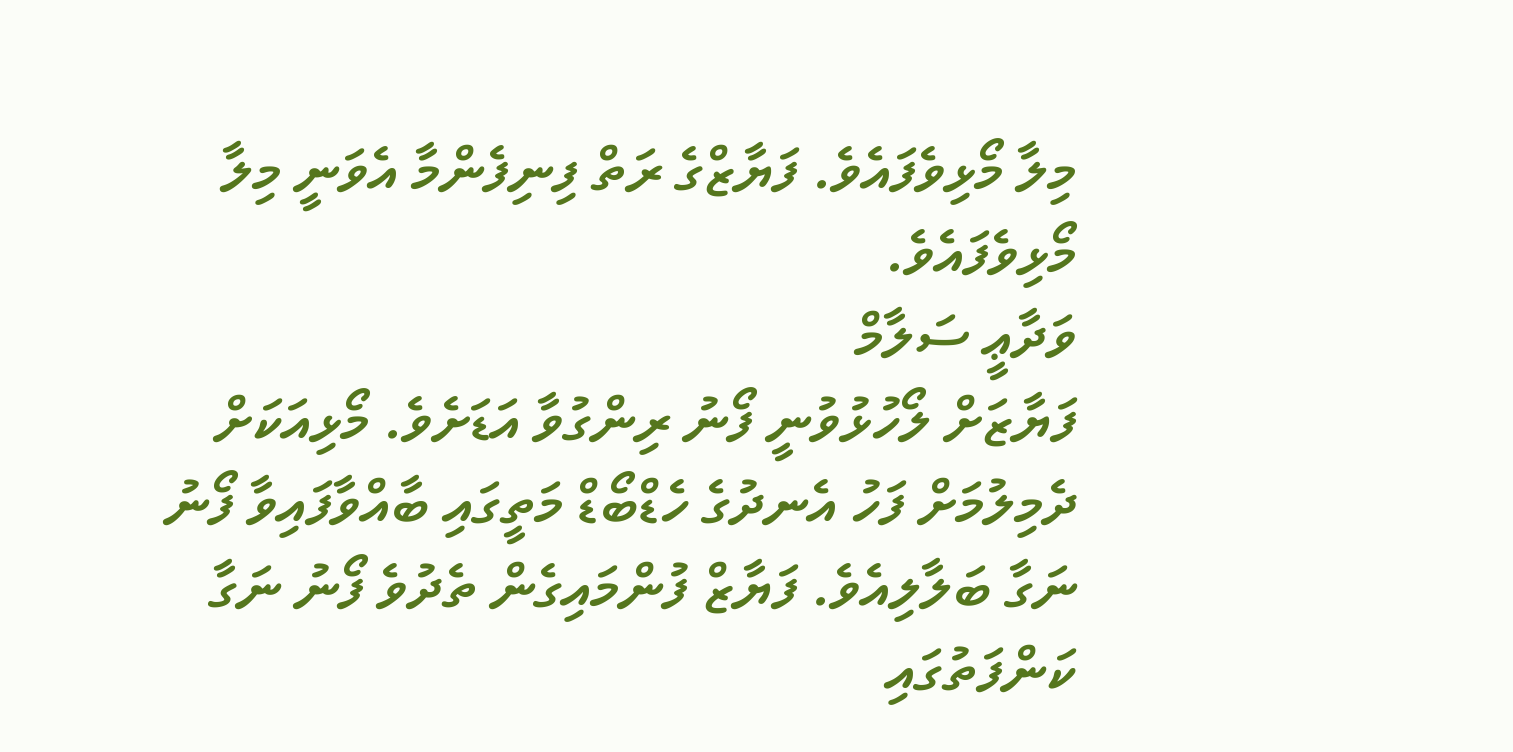މިލާ މޯޅިވެފައެވެ. ފަޔާޒްގެ ރަތް ފިނިފެންމާ އެވަނީ މިލާ މޯޅިވެފައެވެ.
ވަދާޢީ ސަލާމް
ފަޔާޒަށް ލޯހުޅުވުނީ ފޯނު ރިންގުވާ އަޑަށެވެ. މޯޅިއަކަށް ދެމިލުމަށް ފަހު އެނދުގެ ހެޑްބޯޑް މަތީގައި ބާއްވާފައިވާ ފޯނު ނަގާ ބަލާލިއެވެ. ފަޔާޒް ފުންމައިގެން ތެދުވެ ފޯނު ނަގާ ކަންފަތުގައި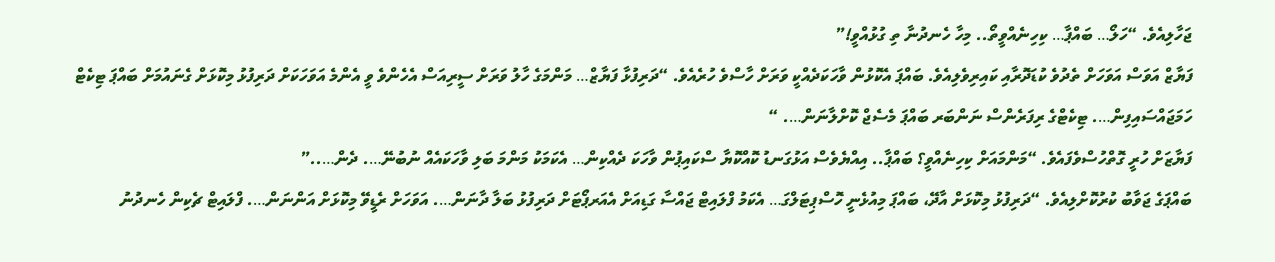ޖަހާލިއެވެ. “ހަލޯ… ބައްޕާ… ކިހިނެއްވީތޯ.. މިހާ ހެނދުނާ ތި ގުޅުއްވީ!”
ފަޔާޒް އަވަސް އަވަހަށް ތެދުވެ ކުޑަދޮރާއި ކައިރިވެލިއެވެ. ބައްޕަ އެކޮޅުން ވާހަކަދެއްކީ ވަރަށް ހާސްވެ ހުރެއެވެ. “ދަރިފުޅާ ފަޔާޒް… މަންމަގެ ހާލު ވަރަށް ސީރިއަސް އެހެންވެ ވީ އެންމެ އަވަހަކަށް ދަރިފުޅު މިކޮޅަށް ގެނައުމަށް ބައްޕަ ޓިކެޓް ހަމަޖައްސައިފިން…. ޓިކެޓްގެ ރިފަރެންސް ނަންބަރ ބައްޕަ މެސެޖް ކޮށްލާނަން…. “
ފަޔާޒަށް ހުރީ ގޮތްހުސްވެފައެވެ. “މަންމައަށް ކިހިނެއްވީ؟ ބައްޕާ.. އިއްޔެވެސް އަޅުގަނޑު ކޮއްކޮޔާ ސްކައިޕުން ވާހަކަ ދެއްކިން… އެކަމަކު މަންމަ ބަލި ވާހަކައެއް ނުބުނޭ…. ދެން…..”
ބައްޕަގެ ޖަވާބު ކުރުކޮށްލިއެވެ. “ދަރިފުޅު މިކޮޅަށް އާދޭ، ބައްޕަ މިއުޅެނީ ހޮސްޕިޓަލްގަ… އެކަމު ފްލައިޓް ޖައްސާ ގަޑިއަށް އެއަރޕޯޓަށް ދަރިފުޅު ބަލާ ދާނަން…. އަވަހަށް ރެޑީވޭ މިކޮޅަށް އަންނަން…. ފްލައިޓް ޗެކިން ހެނދުނު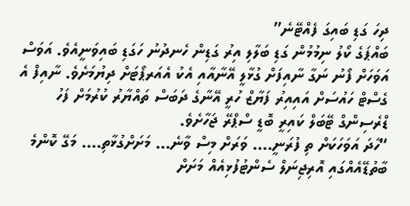ދިހަ ގަޑި ބައިގަ ފެއްޓޭނެ”
ބައްޕަގެ ކޯލު ނިމުމުން ގަޑި ބަލާލި އިރު ގަޑިން ހެނދުނު ހަގަޑި ބައިވަނީއެވެ. އަވަސް އަވަހަށް ފޯނު ނަގާ ނާއިފަށް ގުޅާލީ އޭނާއާއި އެކު އެއަރޕޯޓަށް ދިޔުމަށެވެ. ނާއިފް އެ ގެސްޓް ހައުސަށް އައިއިރު ފަޔާޒް ހުރީ އޭނާގެ ދަބަސް ތައްޔާރު ކުރުމަށް ފަހު ޑްރެސިންގް ޓޭބަލް ކައިރީ ބޮޑީ ސްޕްރޭ ޖަހާށެވެ.
“ހާދަ އަވަހަކަށް ތި ފުރަނީ…. ވަރަށް މިސް ވާނެ… މަށަށްގުޅާތި…. މަގޭ ކޮންމެ ބާތުޑޭއެއްގައި އޮރިޖިނަލް ސެންޓުފުޅިއެއް މަށަށް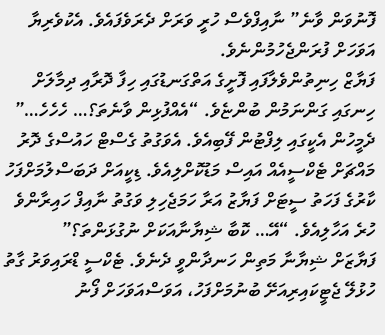ފޮނުވަން ވާނެ” ނާއިފްވެސް ހުރީ ވަރަށް ދެރަވެފައެވެ. އެކުވެރިޔާ އަވަހަށް ފުރަންޖެހުމުންނެވެ.
ފަޔާޒް ހިނިތުންވެލާފައި ފޮށީގެ އަތްގަނޑުގައި ހިފާ ދޮރާއި ދިމާލަށް ހިނގައި ގަންނަމުން ބުންޏެވެ. “އެއްފުޅިން ވާނެތަ؟… ހެހެހެ…”
ދެމީހުން އެކީގައި ލިފްޓުން ފޭބިއެވެ. އެވަގުތު ގެސްޓް ހައުސްގެ ދޮރު މައްޗަށް ޓެކްސީއެއް އައިސް މަޑުކޮށްލިއެވެ. ޑިކީއަށް ދަބަސްލުމަށްފަހު ކާރުގެ ފަހަތު ސީޓަށް ފަޔާޒު އަރާ ހަމަޖެހިލި ވަގުތު ނާއިފް ހައިރާންވެ ހުރެ އަހާލިއެވެ. “އޭ… ކޮބާ ޝިޔާނާއަކަށް ނުގުޅަންތަ؟”
ފަޔާޒަށް ޝިޔާނާ މަތިން ހަނދާންވީ ދެނެވެ. ޓެކްސީ ޑްރައިވަރު ގާތު ހުޅުލޭ ޖެޓީކައިރިއަށޭ ބުނުމަށްފަހު، އަވަސްއަވަހަށް ފޯނު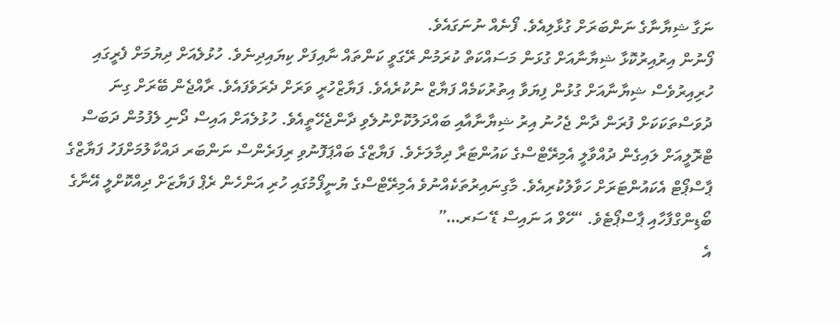ނަގާ ޝިޔާނާގެ ނަންބަރަށް ގުޅާލިއެވެ. ފޯނެއް ނުނަގައެވެ.
ފޯނުން އިރުއިރުކޮޅާ ޝިޔާނާއަށް ގުޅަން މަސައްކަތް ކުރަމުން ރޭގަވީ ކަންތައް ނާއިފަށް ކިޔައިދިނެވެ. ހުޅުލެއަށް ދިޔުމަށް ފެރީގައި ހުރިއިރުވެސް ޝިޔާނާއަށް ގުޅުން ފިޔަވާ އިތުރުކަމެއް ފަޔާޒް ނުކުރެއެވެ. ފަޔާޒްހުރީ ވަރަށް ދެރަވެފައެވެ. ރާއްޖެން ބޭރަށް ގިނަ ދުވަސްތަކަކަށް ފުރަން ދާން ޖެހުނު އިރު ޝިޔާނާއާއި ބައްދަލުކޮށްނުލެވި ދާންޖެހޭތީއެވެ. ހުޅުލެއަށް އައިސް ދޯނި ލެފުމުން ދަބަސް ޓްރޮލީއަށް ލައިގެން ދުއްވާލީ އެމިރޭޓްސްގެ ކައުންޓަރާ ދިމާލަށެވެ. ފަޔާޒްގެ ބައްޕަފޮނުވި ރިފަރެންސް ނަންބަރ ދައްކާލުމަށްފަހު ފަޔާޒްގެ ޕާސްޕޯޓް އެކައުންޓަރަށް ހަވާލުކުރިއެވެ. މާގިނައިރުތަކެއްނުވެ އެމިރޭޓްސްގެ ޔުނީފޯމުގައި ހުރި އަންހެން ރެޕް ފަޔާޒަށް ދިއްކޮށްލީ އޭނާގެ ބޯޑިންގްފާހާއި ޕާސްޕޯޓެވެ. “ހޭވް އަ ނައިސް ޑޭ ސަރ…”
އެ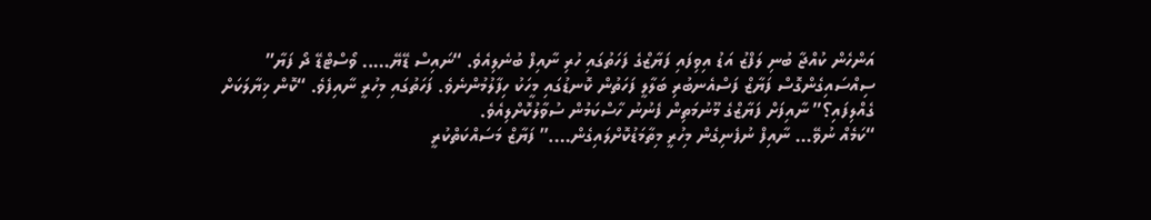އަންހެން ކުއްޖާ ބުނި ލަފްޒު އަޑު އިވިފައި ފަޔާޒްގެ ފަހަތުގައި ހުރި ނާއިފް ބުނެލިއެވެ. “ނައިސް ޑޭޔޭ….. ވޯސްޓްޑޭ ދޯ ފަޔާ”
ސިއްސައިގެންގޮސް ފަޔާޒް ފަސްއެނބުރި ބަލާލީ ފަހަތުން ކޮނޑުގައި މީހަކު ހިފާލުމުންނެވެ. ފަހަތުގައި މިހުރީ ނާއިފެވެ. “ކޮން ޚިޔާލަކަށް ގެއްލިފައި؟” ނާއިފަށް ފަޔާޒްގެ މޫނުމަތިން ފެނުނު ހާސްކަމުން ސުވާލުކޮށްލިއެވެ.
“ކަމެއް ނުވޭ… ނާއިފް ނުފެނިގެން މިހުރީ މިތާމަޑުކޮށްލައިގެން….” ފަޔާޒް މަސައްކަތްކުރީ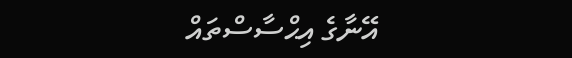އޭނާގެ އިޙްސާސްތައް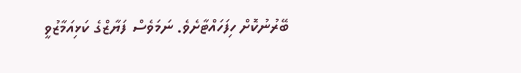ބޭރުނުކޮށް ހިފަހައްޓާށެވެ. ނަމަވެސް ފަޔާޒްގެ ކަޅިއަމާޒުވީ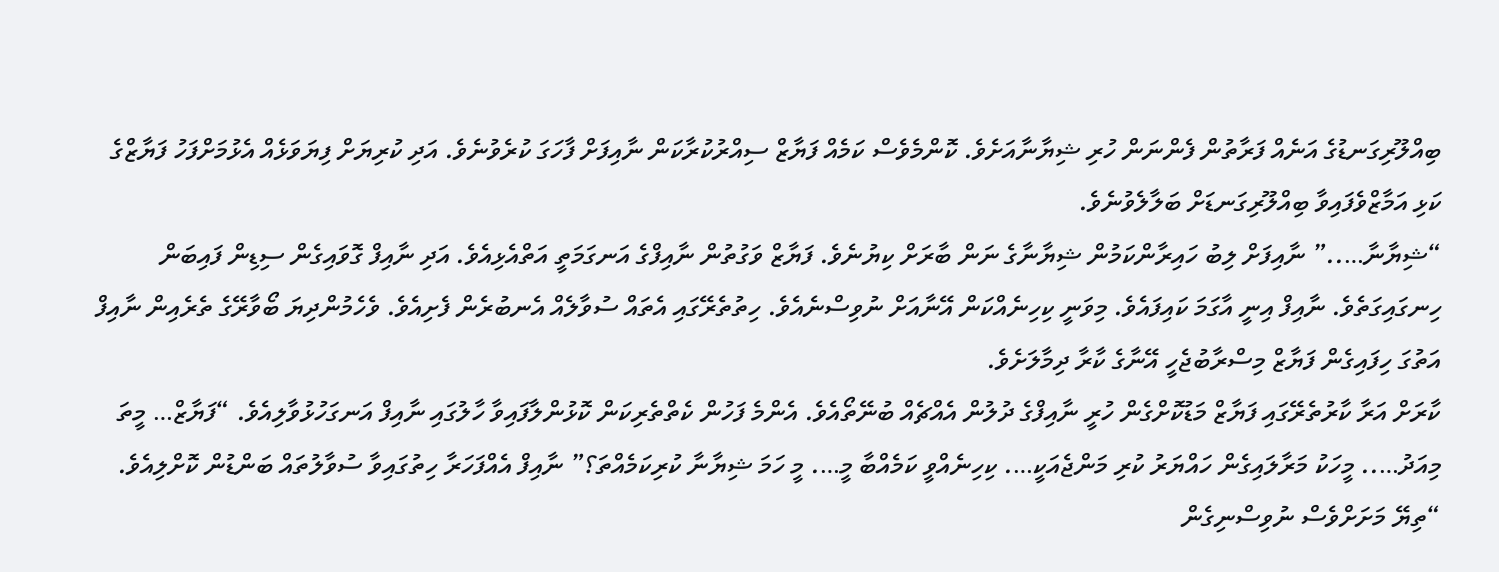ބިއްލޫރިގަނޑުގެ އަނެއް ފަރާތުން ފެންނަން ހުރި ޝިޔާނާއަށެވެ. ކޮންމެވެސް ކަމެއް ފަޔާޒް ސިއްރުކުރާކަން ނާއިފަށް ފާހަގަ ކުރެވުނެވެ. އަދި ކުރިޔަށް ފިޔަވަޅެއް އެޅުމަށްފަހު ފަޔާޒްގެ ކަޅި އަމާޒްވެފައިވާ ބިއްލޫރިގަނޑަށް ބަލާލެވުނެވެ.
“ޝިޔާނާ…..” ނާއިފަށް ލިބު ހައިރާންކަމުން ޝިޔާނާގެ ނަން ބާރަށް ކިޔުނެވެ. ފަޔާޒް ވަގުތުން ނާއިފްގެ އަނގަމަތީ އަތްއެޅިއެވެ. އަދި ނާއިފް ގޮވައިގެން ސިޑިން ފައިބަން ހިނގައިގަތެވެ. ނާއިފް އިނީ އާގަމަ ކައިފައެވެ. މިވަނީ ކިހިނެއްކަން އޭނާއަށް ނުވިސްނެއެވެ. ހިތުތެރޭގައި އެތައް ސުވާލެއް އެނބުރެން ފެށިއެވެ. ވެހެމުންދިޔަ ބޯވާރޭގެ ތެރެއިން ނާއިފް އަތުގަ ހިފައިގެން ފަޔާޒް މިސްރާބުޖެހީ އޭނާގެ ކާރާ ދިމާލަށެވެ.
ކާރަށް އަރާ ކާރުތެރޭގައި ފަޔާޒް މަޑުކޮށްގެން ހުރީ ނާއިފްގެ ދުލުން އެއްޗެއް ބުނޭތޯއެވެ. އެންމެ ފަހުން ކެތްތެރިކަން ކޮޅުންލާފައިވާ ހާލުގައި ނާއިފް އަނގަހުޅުވާލިއެވެ. “ފަޔާޒް… މީތަ މިއަދު….. މީހަކު މަރާލައިގެން ހައްޔަރު ކުރި މަންޖެއަކީ…. ކިހިނެއްވީ ކަމެއްބާ މީ…. މީ ހަމަ ޝިޔާނާ ކުރިކަމެއްތަ؟” ނާއިފް އެއްފަހަރާ ހިތުގައިވާ ސުވާލުތައް ބަންޑުން ކޮށްލިއެވެ.
“ތިޔޭ މަށަށްވެސް ނުވިސްނިގެން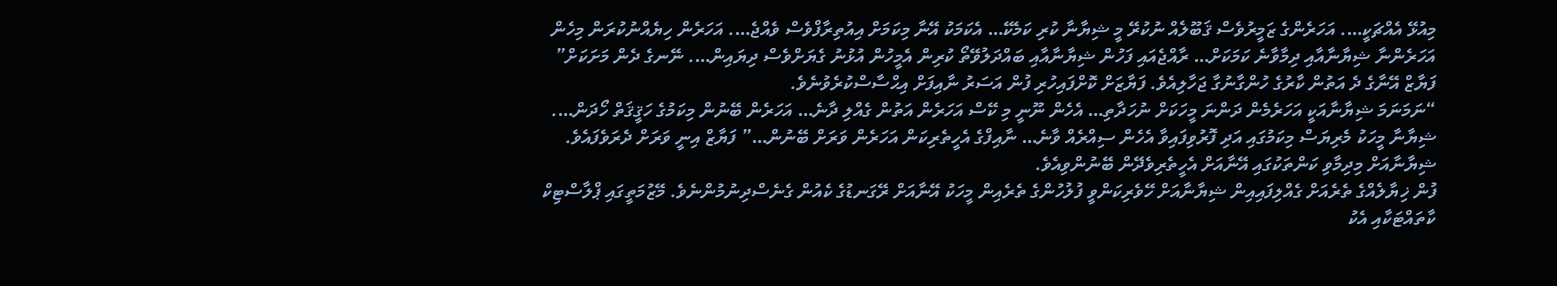މިއުޅޭ އެއްޗަކީ…. އަހަރެންގެ ޒަމީރުވެސް ޤަބޫލެއް ނުކުރޭ މީ ޝިޔާނާ ކުރި ކަމެކޭ… އެކަމަކު އޭނާ މިކަމަށް އިއުތިރާފްވެސް ވެއްޖެ…. އަހަރެން ހިޔެއްނުކުރަން މިހެން އަހަރެންނާ ޝިޔާނާއާއި ދިމާވާނެ ކަމަކަށް… ރާއްޖެއައި ފަހުން ޝިޔާނާއާއި ބައްދަލުވޭތޯ ކުރިން އެމީހުން އުޅުނު ގެޔަށްވެސް ދިޔައިން…. ނޭނގެ ދެން މަށަކަށް” ފަޔާޒް އޭނާގެ ދެ އަތުން ކާރުގެ ހުންގާނުގާ ޖަހާލިއެވެ. ފަޔާޒަށް ކޮށްފައިހުރި ފުން އަސަރު ނާއިފަށް އިޙްސާސްކުރެވުނެވެ.
“ނަމަނަމަ ޝިޔާނާއަކީ އަހަރެމެން ދަންނަ މީހަކަށް ނުހަދާތި… އެހެން ނޫނީ މި ކޭސް އަހަރެން އަތުން ގެއްލި ދާނެ… އަހަރެން ބޭނުން މިކަމުގެ ހަޤީޤަތް ހޯދަން…. ޝިޔާނާ މީހަކު މެރިޔަސް މިކަމުގައި އަދި ފޮރުވިފައިވާ އެހެން ސިއްރެއް ވާނެ… ނާއިފްގެ އެހީތެރިކަން އަހަރެން ވަރަށް ބޭނުން…” ފަޔާޒް އިނީ ވަރަށް ދެރަވެފައެވެ. ޝިޔާނާއަށް މިދިމާވި ކަންތަކުގައި އޭނާއަށް އެހީތެރިވެދޭން ބޭނުންވިއެވެ.
ފުން ޚިޔާލެއްގެ ތެރެއަށް ގެއްލިފައިއިން ޝިޔާނާއަށް ހޭވެރިކަންވީ ފުލުހުންގެ ތެރެއިން މީހަކު އޭނާއަށް ރޭގަނޑުގެ ކެއުން ގެނެސްދިނުމުންނެވެ. މޭޒުމަތީގައި ޕްލާސްޓިކް ކާތައްޓަކާއި އެކު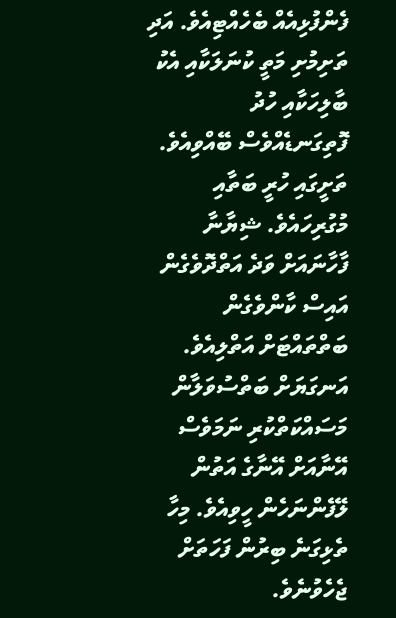ފެންފުޅިއެއް ބެހެއްޓިއެވެ. އަދި ތަށިމުށި މަތީ ކުނަލަކާއި އެކު ބާލިހަކާއި ހުދު ފޮތިގަނޑެއްވެސް ބޭއްވިއެވެ. ތަށީގައި ހުރީ ބަތާއި މުގުރިހައެވެ. ޝިޔާނާ ފާހާނައަށް ވަދެ އަތްދޮވެގެން އައިސް ކާންވެގެން ބަތްތައްޓަށް އަތްލިއެވެ. އަނގަޔަށް ބަތްސުވަލާން މަސައްކަތްކުރި ނަމަވެސް އޭނާއަށް އޭނާގެ އަތުން ލޭފެންނަހެން ހީވިއެވެ. މިހާ ތެޅިގަނެ ބިރުން ފަހަތަށް ޖެހެވުނެވެ.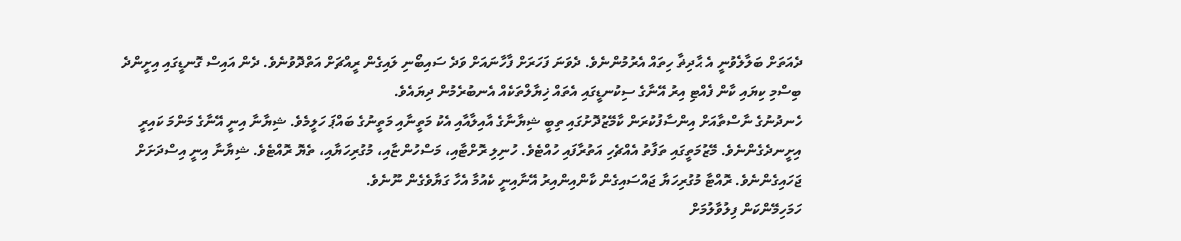ދެއަތަށް ބަލާލެވުނީ އެ ޙާދިޡާ ހިތައް އެރުމުންނެވެ. ދެވަނަ ފަހަރަށް ފާހާނައަށް ވަދެ ސައިބޯނި ލައިގެން ރީއްޗަށް އަތްދޮވުނެވެ. ދެން އައިސް ގޮނޑީގައި އިށީންދެ ބިސްމި ކިޔައި ކާން ފެއްޓި އިރު އޭނާގެ ސިކުނޑީގައި އެތައް ޚިޔާލްތަކެއް އެނބުރެމުން ދިޔައެވެ.
ހެނދުނުގެ ނާސްތާއަށް އިންސާފުކުރަން ކާމޭޒުދޮށުގައި ތިބީ ޝިޔާނާގެ އާއިލާއާއި އެކު މަތީނާއި މަތީނުގެ ބައްޕަ ހަލީމެވެ. ޝިޔާނާ އިނީ އޭނާގެ މަންމަ ކައިރީ އިށީނދެގެންނެވެ. މޭޒުމަތީގައި ތަފާތު އެއްޗެހި އަތުރާފައި ހުއްޓެވެ. ހުނިލި ރޮށްޓާއި، މަސްހުންޏާއި، މުގުރިހަޔާއި، ތެޔޮ ރޮއްޓެވެ. ޝިޔާނާ އިނީ އިސްދަށަށް ޖަހައިގެންނެވެ. ރޮއްޓާ މުގުރިހަޔާ ޖައްސައިގެން ކާންއިންއިރު އޭނާއިނީ ކެއުމާ އެހާ ގަޔާވެގެން ނޫނެވެ.
ހަމަހިމޭންކަން ފިލުވާލުމަށް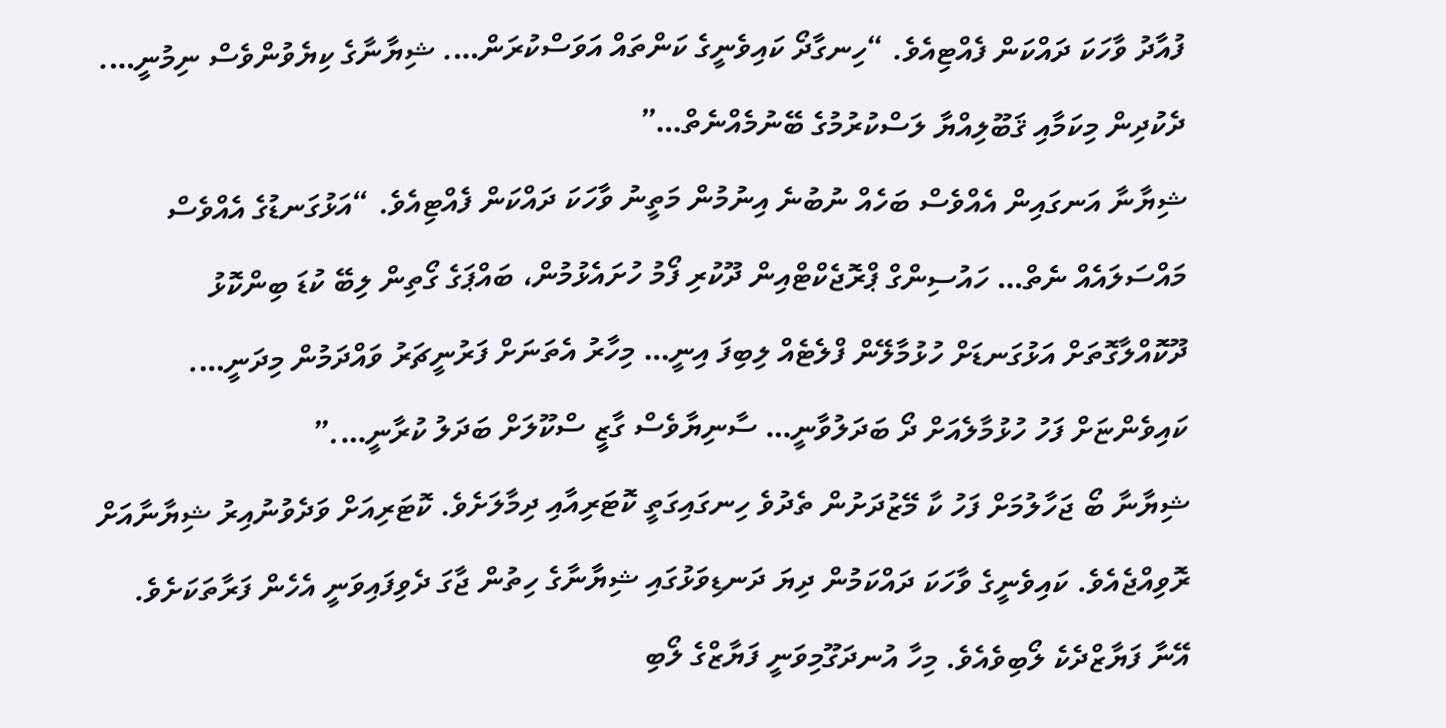ފުއާދު ވާހަކަ ދައްކަން ފެއްޓިއެވެ. “ހިނގާދޯ ކައިވެނީގެ ކަންތައް އަވަސްކުރަން…. ޝިޔާނާގެ ކިޔެވުންވެސް ނިމުނީ…. ދެކުދިން މިކަމާއި ޤަބޫލިއްޔާ ލަސްކުރުމުގެ ބޭނުމެއްނެތް…”
ޝިޔާނާ އަނގައިން އެއްވެސް ބަހެއް ނުބުނެ އިނުމުން މަތީނު ވާހަކަ ދައްކަން ފެއްޓިއެވެ. “އަޅުގަނޑުގެ އެއްވެސް މައްސަލައެއް ނެތް… ހައުސިންގް ޕްރޮޖެކްޓްއިން ދޫކުރި ފޯމު ހުށައެޅުމުން، ބައްޕަގެ ގޯތިން ލިބޭ ކުޑަ ބިންކޮޅު ދޫކޮއްލާގޮތަށް އަޅުގަނޑަށް ހުޅުމާލޭން ފްލެޓެއް ލިބިފަ އިނީ… މިހާރު އެތަނަށް ފަރުނީޗަރު ވައްދަމުން މިދަނީ…. ކައިވެންޏަށް ފަހު ހުޅުމާލެއަށް ދޯ ބަދަލުވާނީ… ސާނިޔާވެސް ގާޒީ ސްކޫލަށް ބަދަލު ކުރާނީ….”
ޝިޔާނާ ބޯ ޖަހާލުމަށް ފަހު ކާ މޭޒުދަށުން ތެދުވެ ހިނގައިގަތީ ކޮޓަރިއާއި ދިމާލަށެވެ. ކޮޓަރިއަށް ވަދެވުނުއިރު ޝިޔާނާއަށް ރޮވިއްޖެއެވެ. ކައިވެނީގެ ވާހަކަ ދައްކަމުން ދިޔަ ދަނޑިވަޅުގައި ޝިޔާނާގެ ހިތުން ޖާގަ ދެވިފައިވަނީ އެހެން ފަރާތަކަށެވެ. އޭނާ ފަޔާޒްދެކެ ލޯބިވެއެވެ. މިހާ އުނދަގޫމިވަނީ ފަޔާޒްގެ ލޯބި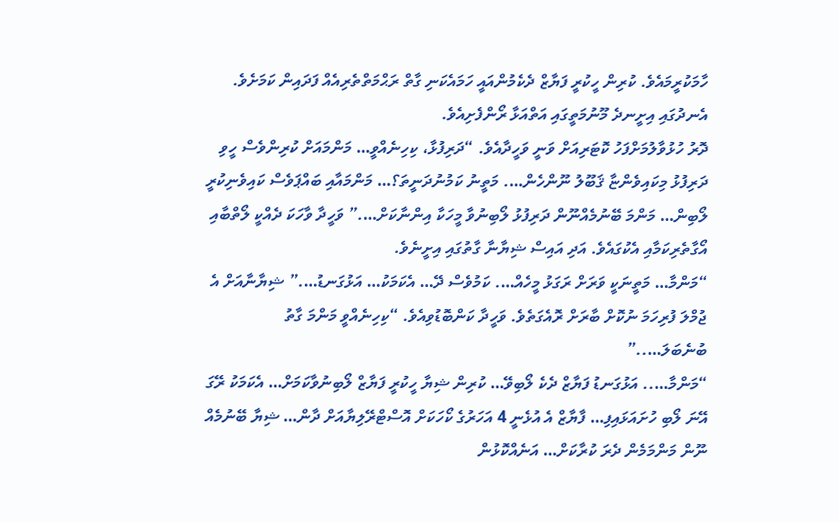ހާމަކުރީމައެވެ. ކުރިން ހީކުރީ ފަޔާޒް ދެކެމުންއައީ ހަމައެކަނި ގާތް ރަޙްމަތްތެރިއެއް ފަދައިން ކަމަށެވެ. އެނދުގައި އިށީނދެ މޫނުމަތީގައި އަތްއަޅާ ރޯންފެށިއެވެ.
ދޮރު ހުޅުވާލުމަށްފަހު ކޮޓަރިއަށް ވަނީ ވަހީދާއެވެ. “ދަރިފުޅާ، ކިހިނެއްވީ… މަންމައަށް ކުރިންވެސް ހީވި ދަރިފުޅު މިކައިވެންޏާ ޤަބޫލު ނޫންހެން…. މަތީނު ކަމުނުދަނީތަ؟… މަންމައާއި ބައްޕަވެސް ކައިވެނިކުރީ ލޯބިން… މަންމަ ބޭނުމެއްނޫން ދަރިފުޅު ލޯބިނުވާ މީހަކާ އިންނާކަށް….” ވަހީދާ ވާހަކަ ދެއްކީ ލޯތްބާއި އޯގާތެރިކަމާއި އެކުގައެވެ. އަދި އައިސް ޝިޔާނާ ގާތުގައި އިށީނެވެ.
“މަންމާ… މަތީނަކީ ވަރަށް ރަގަޅު މީހެއް…. ކަމުވެސް ދޭ… އެކަމަކު… އަޅުގަނޑު….” ޝިޔާނާއަށް އެ ޖުމްލަ ފުރިހަމަ ނުކޮށް ބާރަށް ރޮއެގަތެވެ. ވަހީދާ ކަންބޮޑުވިއެވެ. “ކިހިނެއްވީ މަންމަ ގާތު ބުނެބަލަ…..”
“މަންމާ….. އަޅުގަނޑު ފަޔާޒް ދެކެ ލޯބިވޭ… ކުރިން ޝިޔާ ހީކުރީ ފަޔާޒް ލޯބިނުވާކަމަށް… އެކަމަކު ރޭގަ އޭނަ ލޯބި ހުށައަޅައިފި… ފާޔާޒް އެ އުޅެނީ 4 އަހަރުގެ ކޯހަކަށް އޮސްޓްރޭލިޔާއަށް ދާން… ޝިޔާ ބޭނުމެއް ނޫން މަންމަމެން ދެރަ ކުރާކަށް… އަނެއްކޮޅުން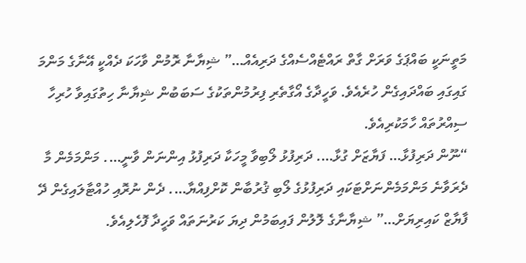މަތީނަކީ ބައްޕަގެ ވަރަށް ގާތް ރައްޓެއްސެއްގެ ދަރިއެއް…” ޝިޔާނާ ރޮމުން ވާހަކަ ދެއްކީ އޭނާގެ މަންމަ ގައިގައި ބައްދައިގެން ހުރެއެވެ. ވަހީދާގެ އޯގާތެރި ފިރުމުންތަކުގެ ސަބަބުން ޝިޔާނާ ހިތުގައިވާ ހުރިހާ ސިއްރުތައް ހާމަކުރިއެވެ.
“ނޫން ދަރިފުޅާ… ފަޔާޒަށް ގުޅާ…. ދަރިފުޅު ލޯބިވާ މީހަކާ ދަރިފުޅު އިންނަން ވާނީ…. މަންމަމެން މާ ދެރަވާނެ މަންމަމެންނަށްޓަކައި ދަރިފުޅުގެ ލޯބި ޤުރުބާން ކޮށްފިއްޔާ…. ދެން ނުރޮއި ހުއްޓާލައިގެން ދޭ ފާޔާޒް ކައިރިޔަށް…” ޝިޔާނާގެ ލޮލުން ފައިބަމުން ދިޔަ ކަރުނަތައް ވަހީދާ ފޮހެލިއެވެ.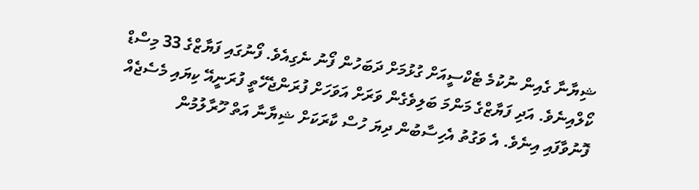ޝިޔާނާ ގެއިން ނުކުމެ ޓެކްސީއަށް ގުޅުމަށް ދަބަހުން ފޯނު ނެގިއެވެ. ފޯނުގައި ފަޔާޒްގެ 33 މިސްޑް ކޯލްއިނެވެ. އަދި ފަޔާޒްގެ މަންމަ ބަލިވެގެން ވަރަށް އަވަހަށް ފުރަންޖެހޭތީ ފުރަނީއޭ ކިޔައި މެސެޖެއް ފޮނުވާފައި އިނެވެ. އެ ވަގުތު އެހިސާބުން ދިޔަ ހުސް ކާރަކަށް ޝިޔާނާ އަތް ހޫރާލުމުން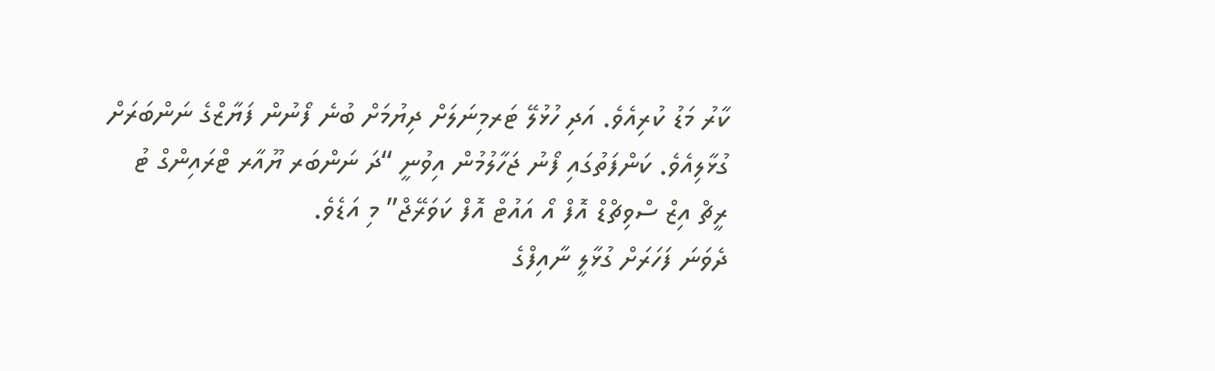ކާރު މަޑު ކުރިއެވެ. އަދި ހުޅުލޭ ޓަރމިނަލަށް ދިޔުމަށް ބުނެ ފޯނުން ފަޔާޒްގެ ނަންބަރަށް ގުޅާލިއެވެ. ކަންފަތުގައި ފޯނު ޖަހާލުމުން އިވުނީ “ދަ ނަންބަރ ޔޫއާރ ޓްރައިންގް ޓު ރީޗް އިޒް ސްވިޗްޑް އޮފް އޯ އައުޓް އޮފް ކަވަރޭޖް” މި އަޑެވެ.
ދެވަނަ ފަހަރަށް ގުޅާލީ ނާއިފްގެ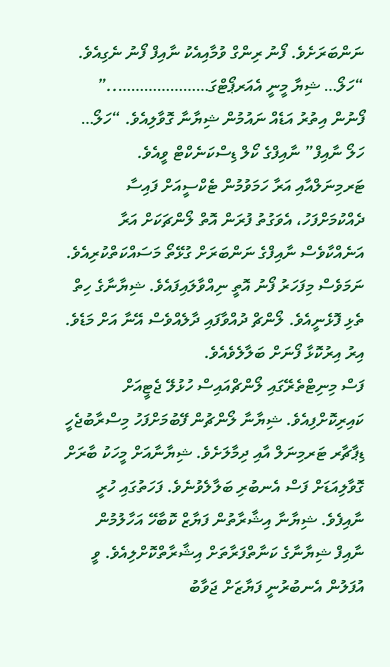ނަންބަރަށެވެ. ފޯނު ރިންގް ވުމާއިއެކު ނާއިފް ފޯނު ނެގިއެވެ. “ހަލޯ… ޝިޔާ މީނީ އެއަރޕޯޓްގަ…………………..”
ފޯނުން އިތުރު އަޑެއް ނައުމުން ޝިޔާނާ ގޮވާލިއެވެ. “ހަލޯ… ހަލޯ ނާއިފް” ނާއިފްގެ ކޯލް ޑިސްކަނެކްޓް ވީއެވެ.
ޓަރމިނަލްއާއި އަރާ ހަމަވުމުން ޓެކްސީއަށް ފައިސާ ދެއްކުމަށްފަހު، އެވަގުތު ފުރަން އޮތް ލޯންޗަކަށް އަރާ އަނެއްކާވެސް ނާއިފްގެ ނަންބަރަށް ގުޅޭތޯ މަސައްކަތްކުރިއެވެ. ނަމަވެސް މިފަހަރު ފޯނު އޮތީ ނިއްވާލައިފައެވެ. ޝިޔާނާގެ ހިތް ތެޅި ފޮޅެނީއެވެ. ލޯންޗް ދުއްވާފައި ދާލެއްވެސް އޭނާ އަށް މަޑެވެ. އިރު އިރުކޮޅާ ފޯނަށް ބަލާލެވެއެވެ.
ފަސް މިނިޓްތެރޭގައި ލޯންޗްއައިސް ހުޅުލޭ ޖެޓީއަށް ކައިރިކޮށްފިއެވެ. ޝިޔާނާ ލޯންޗުން ފޭބުމަށްފަހު މިސްރާބުޖެހީ ޑިޕާޗާރ ޓަރމިނަލް އާއި ދިމާލަށެވެ. ޝިޔާނާއަށް މީހަކު ބާރަށް ގޮވާލިއަޑަށް ފަސް އެނބުރި ބަލާލެވުނެވެ. ފަހަތުގައި ހުރީ ނާއިފެވެ. ޝިޔާނާ އިޝާރާތުން ފަޔާޒް ކޮބާހޭ އަހާލުމުން ނާއިފް ޝިޔާނާގެ ކަނާތްފަރާތަށް އިޝާރާތްކޮށްލިއެވެ. ވީ އުފަލުން އެނބުރުނީ ފަޔާޒަށް ޖަވާބު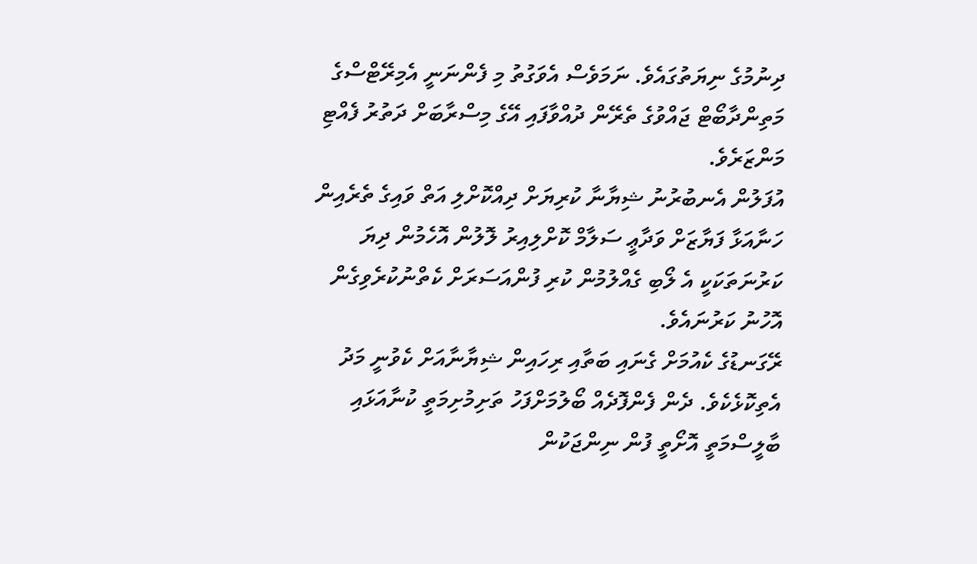ދިނުމުގެ ނިޔަތުގައެވެ. ނަމަވެސް އެވަގުތު މި ފެންނަނީ އެމިރޭޓްސްގެ މަތިންދާބޯޓް ޖައްވުގެ ތެރޭން ދުއްވާފައި އޭގެ މިސްރާބަށް ދަތުރު ފެއްޓި މަންޒަރެވެ.
އުފަލުން އެނބުރުނު ޝިޔާނާ ކުރިޔަށް ދިއްކޮށްލި އަތް ވައިގެ ތެރެއިން ހަނާއަޅާ ފަޔާޒަށް ވަދާޢީ ސަލާމް ކޮށްލިއިރު ލޮލުން އޮހެމުން ދިޔަ ކަރުނަތަކަކީ އެ ލޯބި ގެއްލުމުން ކުރި ފުންއަސަރަށް ކެތްނުކުރެވިގެން އޮހުނު ކަރުނައެވެ.
ރޭގަނޑުގެ ކެއުމަށް ގެނައި ބަތާއި ރިހައިން ޝިޔާނާއަށް ކެވުނީ މަދު އެތިކޮޅެކެވެ. ދެން ފެންފޮދެއް ބޯލުމަށްފަހު ތަށިމުށިމަތީ ކުނާއަޅައި ބާލީސްމަތީ އޮށޯތީ ފުން ނިންޖަކުން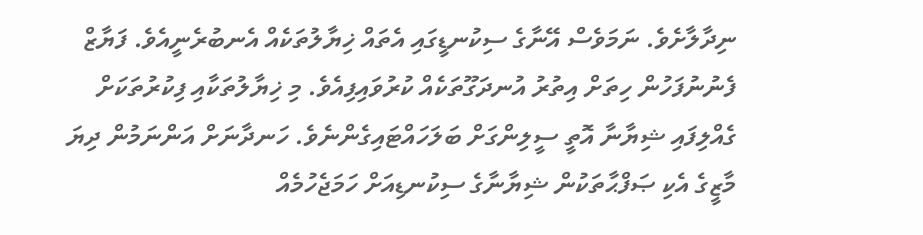ނިދާލާށެވެ. ނަމަވެސް އޭނާގެ ސިކުނޑީގައި އެތައް ޚިޔާލުތަކެއް އެނބުރެނީއެވެ. ފަޔާޒް ފެނުނުފަހުން ހިތަށް އިތުރު އުނދަގޫތަކެއް ކުރުވައިފިއެވެ. މި ޚިޔާލުތަކާއި ފިކުރުތަކަށް ގެއްލިފައި ޝިޔާނާ އޮތީ ސީލިންގަށް ބަލަހައްޓައިގެންނެވެ. ހަނދާނަށް އަންނަމުން ދިޔަ މާޒީގެ އެކި ޞަފްޙާތަކުން ޝިޔާނާގެ ސިކުނޑިއަށް ހަމަޖެހުމެއް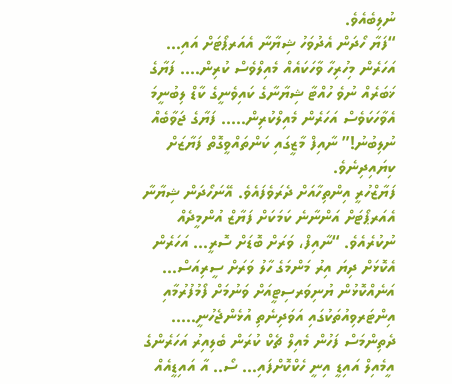ނުލިބެއެވެ.
“ފަޔާ ހޯދަން އެދުވަހު ޝިޔާނާ އެއަރޕޯޓަށް އައި… އަހަރެން މިހުރިހާ ވާހަކައެއް މެއިލްވެސް ކުރިން…. ފަޔާގެ ޚަބަރެއް ނުވެ ހުއްޓާ ޝިޔާނާގެ ކައިވެނީގެ ކާޑް ލިބުނީމަ އެވާހަކަވެސް އަހަރެން މެއިލްކުރިން….. ފަޔާގެ ޖަވާބެއް ނުލިބުނު!” ނާއިފް މާޒީގައި ކަންތައްވީގޮތް ފަޔާޒަށް ކިޔައިދިނެވެ.
ފަޔާޒްހުރީ އިންތިހާއަށް ދެރަވެފައެވެ. އޭނަހޯދަން ޝިޔާނާ އެއަރޕޯޓަށް އަންނާނެ ކަމަކަށް ފަޔާޒް އުންމީދެއް ނުކުރެއެވެ. “ނާއިފް، ވަރަށް ބޮޑަށް ސޮރީ… އަހަރެން އެކޮޅަށް ދިޔަ އިރު މަންމަގެ ހާލު ވަރަށް ސީރިއަސް… އަނެއްކޮޅުން ޔުނިވަރސިޓީއަށް ވަނުމަށް ފޯމުފުރުމާއި އިންޓަރވިއުތަކުގައި އަވަދިނެތި އުޅެންޖެހުނީ….. ދެތިންމަސް ފަހުން މެއިލް ޗެކް ކުރަން ބެލިއިރު އަހަރެންގެ އީމެއިލް އައިޑީ އިނީ ހެކްކޮށްފައި… ސޯ.. އާ އައިޑީއެއް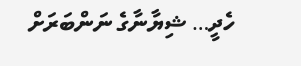ހެދީ… ޝިޔާނާގެ ނަންބަރަށް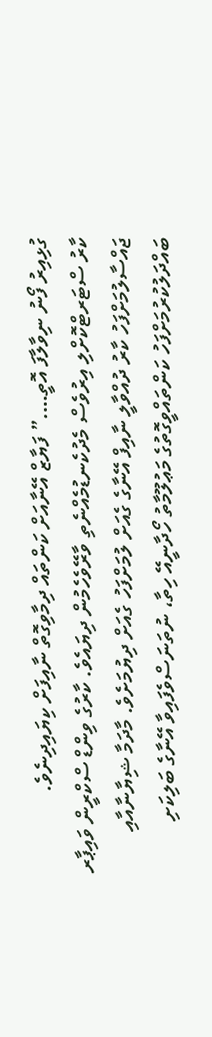ގުޅިއިރު ފޯނު ނިވާލާފަ އޮތީ….” ފަޔާޒް އޭނާއަށް ކަންތައް ދިމާވިގޮތް ނާއިފަށް ކިޔައިދިނެވެ.
ކާރު ސްޓަރޓްކޮށްލި އިރުވެސް މެދުކެނޑުމެއްނެތި ވާރޭވެހެމުން ދިޔައެވެ. ކާރުގެ ވިންޑް ސްކްރީން ވައިޕާރ ޖައްސާލުމަށްފަހު ކާރު ދުއްވާލީ ނާއިފް އޭނާގެ ގެއަށް ލުމަށްފަހު ގެއަށް ދިޔުމަށެވެ. މާދަމާ ޝިޔާނާއާއި ބައްދަލުކުރުމަށްފަހު ކަންތައްވީގޮތުގެ މަޢުލޫމާތު ހޯދާނީއޭ ހިތާ، ނުތަނަސްވެފައިވާ އޭނާގެ ބަލިކަށި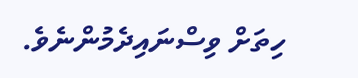ހިތަށް ވިސްނައިދެމުންނެވެ.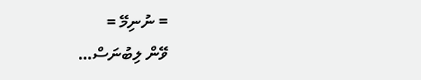= ނުނިމޭ =
ވޭން ލިބުނަސް…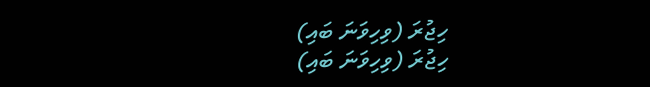ހިޖުރަ (ވިހިވަނަ ބައި)
ހިޖުރަ (ވިހިވަނަ ބައި)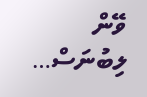ވޭން ލިބުނަސް…